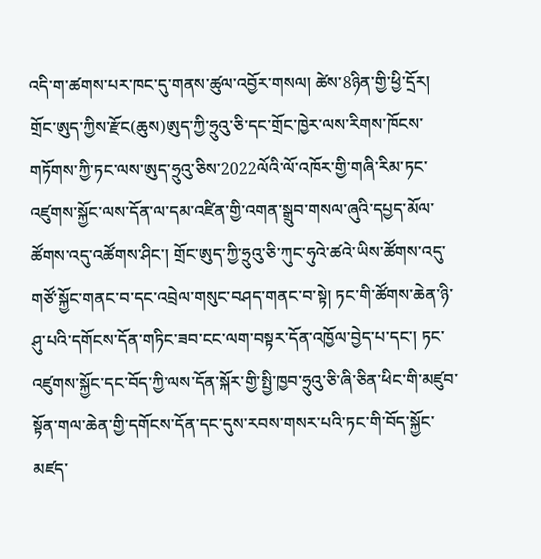འདི་ག་ཚགས་པར་ཁང་དུ་གནས་ཚུལ་འབྱོར་གསལ། ཚེས་8ཉིན་གྱི་ཕྱི་དྲོར། གྲོང་ཨུད་ཀྱིས་རྫོང(ཆུས)ཨུད་ཀྱི་ཧྲུའུ་ཅི་དང་གྲོང་ཁྱེར་ལས་རིགས་ཁོངས་གཏོགས་ཀྱི་ཏང་ལས་ཨུད་ཧྲུའུ་ཅིས་2022ལོའི་ལོ་འཁོར་གྱི་གཞི་རིམ་ཏང་འཛུགས་སྐྱོང་ལས་དོན་ལ་དམ་འཛིན་གྱི་འགན་སྒྲུབ་གསལ་ཞུའི་དཔྱད་མོལ་ཚོགས་འདུ་འཚོགས་ཤིང་། གྲོང་ཨུད་ཀྱི་ཧྲུའུ་ཅི་ཀུང་ཧུའེ་ཚའེ་ཡིས་ཚོགས་འདུ་གཙོ་སྐྱོང་གནང་བ་དང་འབྲེལ་གསུང་བཤད་གནང་བ་སྟེ། ཏང་གི་ཚོགས་ཆེན་ཉི་ཤུ་པའི་དགོངས་དོན་གཏིང་ཟབ་ངང་ལག་བསྟར་དོན་འཁྱོལ་བྱེད་པ་དང་། ཏང་འཛུགས་སྐྱོང་དང་བོད་ཀྱི་ལས་དོན་སྐོར་གྱི་སྤྱི་ཁྱབ་ཧྲུའུ་ཅི་ཞི་ཅིན་ཕིང་གི་མཛུབ་སྟོན་གལ་ཆེན་གྱི་དགོངས་དོན་དང་དུས་རབས་གསར་པའི་ཏང་གི་བོད་སྐྱོང་མཛད་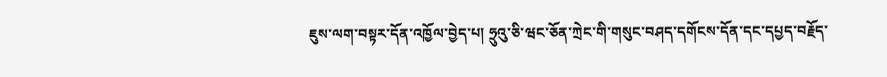ཇུས་ལག་བསྟར་དོན་འཁྱོལ་བྱེད་པ། ཧྲུའུ་ཅི་ཝང་ཅོན་ཀྲེང་གི་གསུང་བཤད་དགོངས་དོན་དང་དཔྱད་བརྗོད་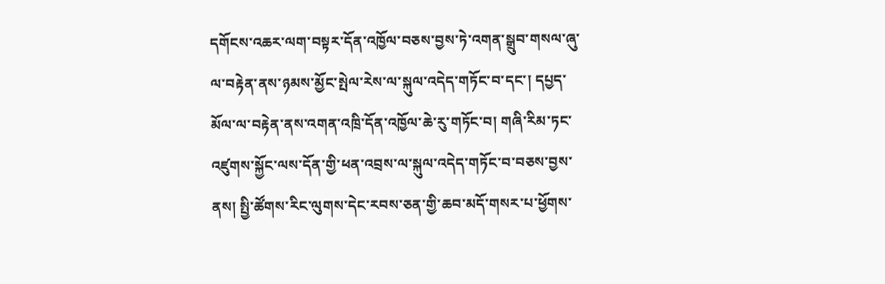དགོངས་འཆར་ལག་བསྟར་དོན་འཁྱོལ་བཅས་བྱས་ཏེ་འགན་སྒྲུབ་གསལ་ཞུ་ལ་བརྟེན་ནས་ཉམས་མྱོང་སྤེལ་རེས་ལ་སྐུལ་འདེད་གཏོང་བ་དང་། དཔྱད་མོལ་ལ་བརྟེན་ནས་འགན་འཁྲི་དོན་འཁྱོལ་ཆེ་རུ་གཏོང་བ། གཞི་རིམ་ཏང་འཛུགས་སྐྱོང་ལས་དོན་གྱི་ཕན་འབྲས་ལ་སྐུལ་འདེད་གཏོང་བ་བཅས་བྱས་ནས། སྤྱི་ཚོགས་རིང་ལུགས་དེང་རབས་ཅན་གྱི་ཆབ་མདོ་གསར་པ་ཕྱོགས་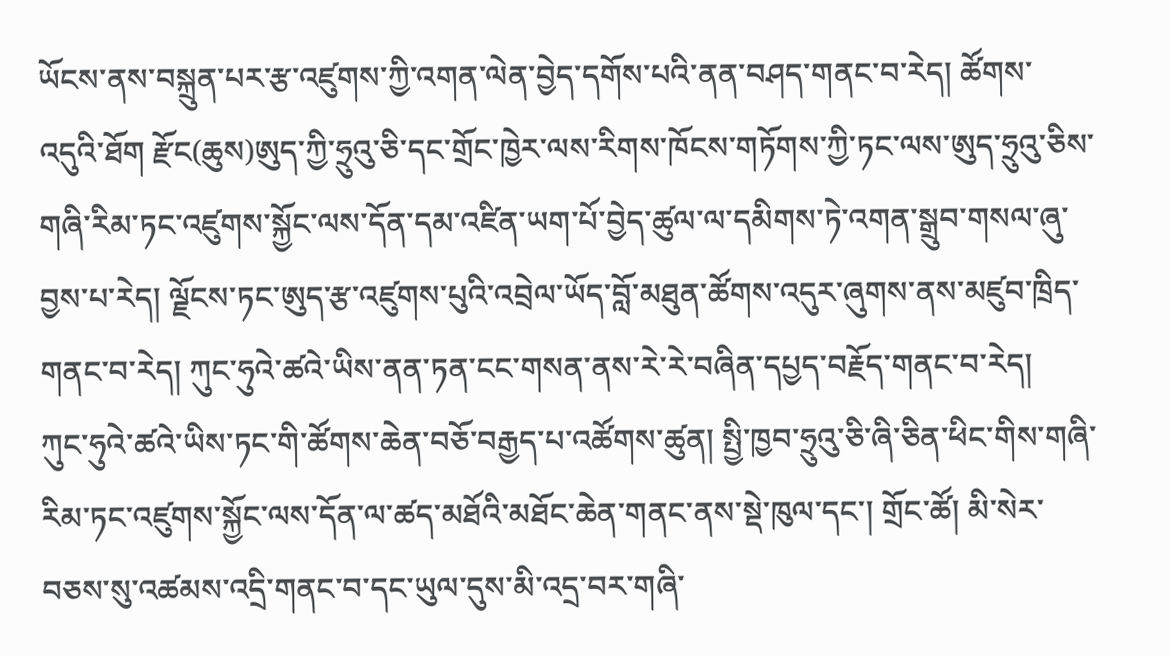ཡོངས་ནས་བསྐྲུན་པར་རྩ་འཛུགས་ཀྱི་འགན་ལེན་བྱེད་དགོས་པའི་ནན་བཤད་གནང་བ་རེད། ཚོགས་འདུའི་ཐོག རྫོང(ཆུས)ཨུད་ཀྱི་ཧྲུའུ་ཅི་དང་གྲོང་ཁྱེར་ལས་རིགས་ཁོངས་གཏོགས་ཀྱི་ཏང་ལས་ཨུད་ཧྲུའུ་ཅིས་གཞི་རིམ་ཏང་འཛུགས་སྐྱོང་ལས་དོན་དམ་འཛིན་ཡག་པོ་བྱེད་ཚུལ་ལ་དམིགས་ཏེ་འགན་སྒྲུབ་གསལ་ཞུ་བྱས་པ་རེད། ལྗོངས་ཏང་ཨུད་རྩ་འཛུགས་པུའི་འབྲེལ་ཡོད་བློ་མཐུན་ཚོགས་འདུར་ཞུགས་ནས་མཛུབ་ཁྲིད་གནང་བ་རེད། ཀུང་ཧུའེ་ཚའེ་ཡིས་ནན་ཏན་ངང་གསན་ནས་རེ་རེ་བཞིན་དཔྱད་བརྗོད་གནང་བ་རེད།
ཀུང་ཧུའེ་ཚའེ་ཡིས་ཏང་གི་ཚོགས་ཆེན་བཅོ་བརྒྱད་པ་འཚོགས་ཚུན། སྤྱི་ཁྱབ་ཧྲུའུ་ཅི་ཞི་ཅིན་ཕིང་གིས་གཞི་རིམ་ཏང་འཛུགས་སྐྱོང་ལས་དོན་ལ་ཚད་མཐོའི་མཐོང་ཆེན་གནང་ནས་སྡེ་ཁུལ་དང་། གྲོང་ཚོ། མི་སེར་བཅས་སུ་འཚམས་འདྲི་གནང་བ་དང་ཡུལ་དུས་མི་འདྲ་བར་གཞི་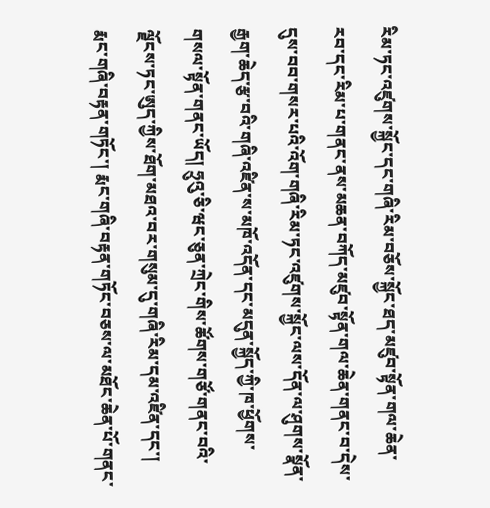རིམ་ཏང་འཛུགས་སྐྱོང་དང་གཞི་རིམ་བཅོས་སྐྱོང་ཐད་མཛུབ་སྟོན་གལ་ཆེན་རབ་དང་རིམ་པ་གནང་ནས་མཆན་བཀོད་མཛུབ་སྟོན་གལ་ཆེན་གནང་བ་དེས་དུས་བབ་གསར་པའི་འོག་གཞི་རིམ་ཏང་འཛུགས་སྐྱོང་ལས་དོན་ལ་ཤུགས་སྣོན་རྒྱག་ཆེད་རྩ་བའི་གཞི་འཛིན་ས་མཁོ་འདོན་དང་མདུན་སྐྱོད་ཀྱི་ཁ་ཕྱོགས་གསལ་སྟོན་གནང་ཡོད། ཧྲུའུ་ཅི་ཝང་ཅུན་ཀྲེང་གིས་ཚོགས་གཙོ་གནང་བའི་ལྗོངས་ཏང་ཨུད་ཀྱིས་ཐོག་མཐའ་བར་གསུམ་དུ་གཞི་རིམ་དམ་འཛིན་དང་། རྨང་གཞི་བརྟན་གཏོང་། རྨང་གཞི་བརྟན་གཏོང་བཅས་ལ་མཐོང་ཆེན་པོ་གནང་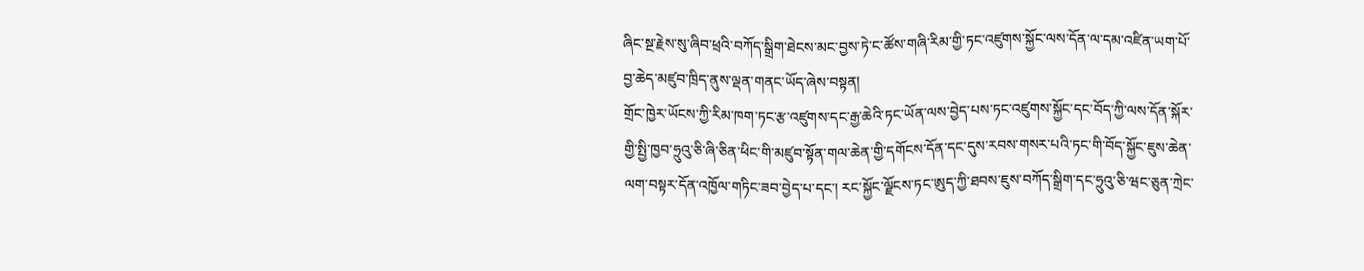ཞིང་སྔ་རྗེས་སུ་ཞིབ་ཕྲའི་བཀོད་སྒྲིག་ཐེངས་མང་བྱས་ཏེ་ང་ཚོས་གཞི་རིམ་གྱི་ཏང་འཛུགས་སྐྱོང་ལས་དོན་ལ་དམ་འཛིན་ཡག་པོ་བྱ་ཆེད་མཛུབ་ཁྲིད་ནུས་ལྡན་གནང་ཡོད་ཞེས་བསྟན།
གྲོང་ཁྱེར་ཡོངས་ཀྱི་རིམ་ཁག་ཏང་རྩ་འཛུགས་དང་རྒྱ་ཆེའི་ཏང་ཡོན་ལས་བྱེད་པས་ཏང་འཛུགས་སྐྱོང་དང་བོད་ཀྱི་ལས་དོན་སྐོར་གྱི་སྤྱི་ཁྱབ་ཧྲུའུ་ཅི་ཞི་ཅིན་ཕིང་གི་མཛུབ་སྟོན་གལ་ཆེན་གྱི་དགོངས་དོན་དང་དུས་རབས་གསར་པའི་ཏང་གི་བོད་སྐྱོང་ཇུས་ཆེན་ལག་བསྟར་དོན་འཁྱོལ་གཏིང་ཟབ་བྱེད་པ་དང་། རང་སྐྱོང་ལྗོངས་ཏང་ཨུད་ཀྱི་ཐབས་ཇུས་བཀོད་སྒྲིག་དང་ཧྲུའུ་ཅི་ཝང་ཅུན་ཀྲེང་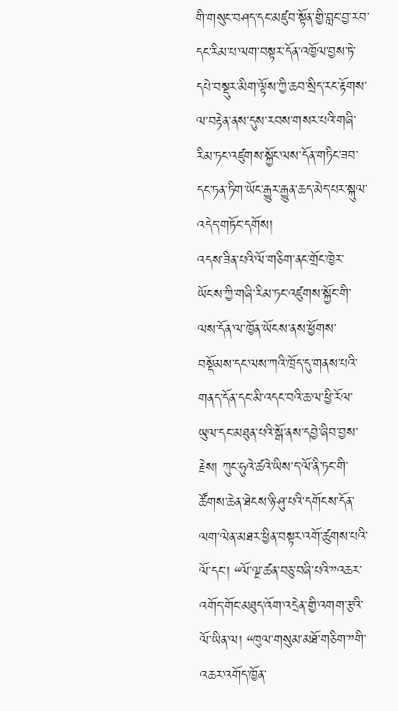གི་གསུང་བཤད་དང་མཛུབ་སྟོན་གྱི་བླང་བྱ་རབ་དང་རིམ་པ་ལག་བསྟར་དོན་འཁྱོལ་བྱས་ཏེ་དཔེ་བསྡུར་མིག་ལྟོས་ཀྱི་ཆབ་སྲིད་རང་རྟོགས་ལ་བརྟེན་ནས་དུས་རབས་གསར་པའི་གཞི་རིམ་ཏང་འཛུགས་སྐྱོང་ལས་དོན་གཏིང་ཟབ་དང་ཏན་ཏིག་ཡོང་རྒྱུར་རྒྱུན་ཆད་མེད་པར་སྐུལ་འདེད་གཏོང་དགོས།
འདས་ཟིན་པའི་ལོ་གཅིག་ནང་གྲོང་ཁྱེར་ཡོངས་ཀྱི་གཞི་རིམ་ཏང་འཛུགས་སྐྱོང་གི་ལས་དོན་ལ་ཁྱོན་ཡོངས་ནས་ཕྱོགས་བསྡོམས་དང་ལས་ཀའི་ཁྲོད་དུ་གནས་པའི་གནད་དོན་དང་མི་འདང་བའི་ཆ་ལ་ཕྱི་རོལ་ཡུལ་དང་མཐུན་པའི་སྒོ་ནས་དབྱེ་ཞིབ་བྱས་རྗེས། ཀུང་ཧུའེ་ཚའེ་ཡིས་ད་ལོ་ནི་ཏང་གི་ཚོགས་ཆེན་ཐེངས་ཉི་ཤུ་པའི་དགོངས་དོན་ལག་ལེན་མཐར་ཕྱིན་བསྟར་འགོ་ཚུགས་པའི་ལོ་དང་། “ལོ་ལྔ་ཚན་བཅུ་བཞི་པའི་”འཆར་འགོད་གོང་མཐུད་འོག་འདྲེན་གྱི་འགག་རྩའི་ལོ་ཡིན་ལ། “ཁུལ་གསུམ་མཐོ་གཅིག་”གི་འཆར་འགོད་ཁྱོན་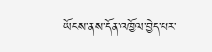ཡོངས་ནས་དོན་འཁྱོལ་བྱེད་པར་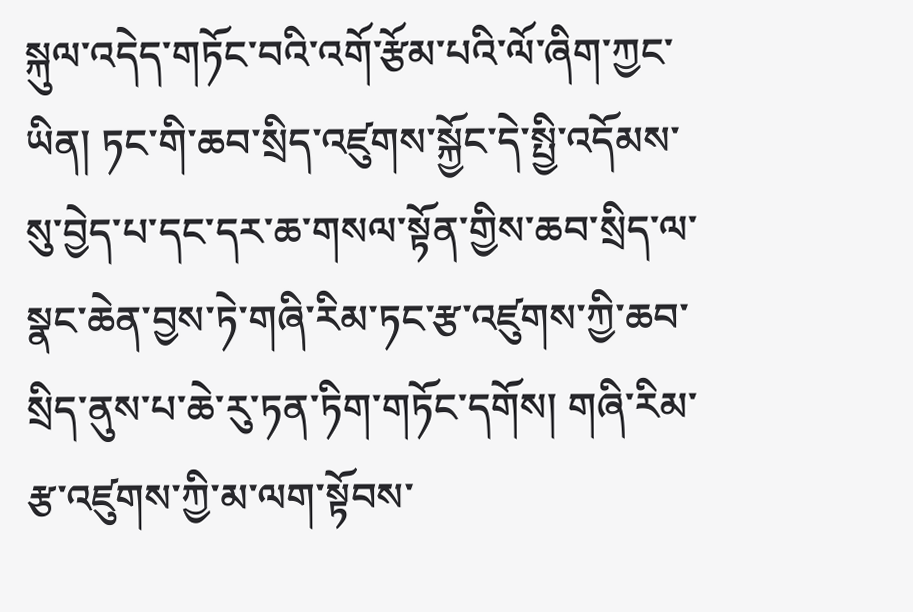སྐུལ་འདེད་གཏོང་བའི་འགོ་རྩོམ་པའི་ལོ་ཞིག་ཀྱང་ཡིན། ཏང་གི་ཆབ་སྲིད་འཛུགས་སྐྱོང་དེ་སྤྱི་འདོམས་སུ་བྱེད་པ་དང་དར་ཆ་གསལ་སྟོན་གྱིས་ཆབ་སྲིད་ལ་སྣང་ཆེན་བྱས་ཏེ་གཞི་རིམ་ཏང་རྩ་འཛུགས་ཀྱི་ཆབ་སྲིད་ནུས་པ་ཆེ་རུ་ཏན་ཏིག་གཏོང་དགོས། གཞི་རིམ་རྩ་འཛུགས་ཀྱི་མ་ལག་སྟོབས་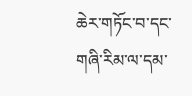ཆེར་གཏོང་བ་དང་གཞི་རིམ་ལ་དམ་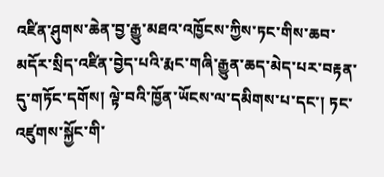འཛིན་ཤུགས་ཆེན་བྱ་རྒྱུ་མཐའ་འཁྱོངས་ཀྱིས་ཏང་གིས་ཆབ་མདོར་སྲིད་འཛིན་བྱེད་པའི་རྨང་གཞི་རྒྱུན་ཆད་མེད་པར་བརྟན་དུ་གཏོང་དགོས། ལྟེ་བའི་ཁྱོན་ཡོངས་ལ་དམིགས་པ་དང་། ཏང་འཛུགས་སྐྱོང་གི་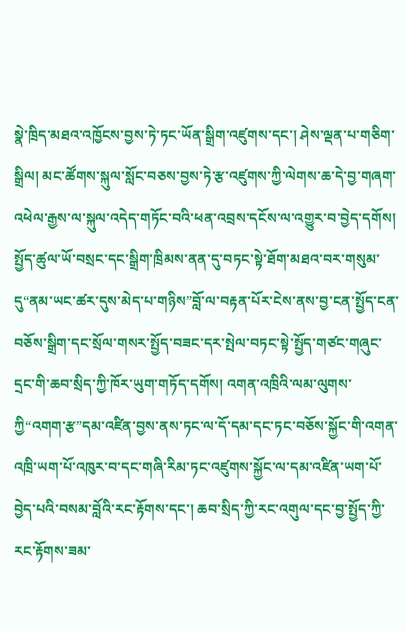སྣེ་ཁྲིད་མཐའ་འཁྱོངས་བྱས་ཏེ་ཏང་ཡོན་སྒྲིག་འཛུགས་དང་། ཤེས་ལྡན་པ་གཅིག་སྒྲིལ། མང་ཚོགས་སྐུལ་སློང་བཅས་བྱས་ཏེ་རྩ་འཛུགས་ཀྱི་ལེགས་ཆ་དེ་བྱ་གཞག་འཕེལ་རྒྱས་ལ་སྐུལ་འདེད་གཏོང་བའི་ཕན་འབྲས་དངོས་ལ་འགྱུར་བ་བྱེད་དགོས། སྤྱོད་ཚུལ་ཡོ་བསྲང་དང་སྒྲིག་ཁྲིམས་ནན་དུ་བཏང་སྟེ་ཐོག་མཐའ་བར་གསུམ་དུ“ནམ་ཡང་ཚར་དུས་མེད་པ་གཉིས”བློ་ལ་བརྟན་པོར་ངེས་ནས་བྱ་ངན་སྤྱོད་ངན་བཅོས་སྒྲིག་དང་སྲོལ་གསར་སྤྱོད་བཟང་དར་སྤེལ་བཏང་སྟེ་སྤྱོད་གཙང་གཞུང་དྲང་གི་ཆབ་སྲིད་ཀྱི་ཁོར་ཡུག་གཏོད་དགོས། འགན་འཁྲིའི་ལམ་ལུགས་ཀྱི“འགག་རྩ”དམ་འཛིན་བྱས་ནས་ཏང་ལ་དོ་དམ་དང་ཏང་བཅོས་སྐྱོང་གི་འགན་འཁྲི་ཡག་པོ་འཁུར་བ་དང་གཞི་རིམ་ཏང་འཛུགས་སྐྱོང་ལ་དམ་འཛིན་ཡག་པོ་བྱེད་པའི་བསམ་བློའི་རང་རྟོགས་དང་། ཆབ་སྲིད་ཀྱི་རང་འགུལ་དང་བྱ་སྤྱོད་ཀྱི་རང་རྟོགས་ཟམ་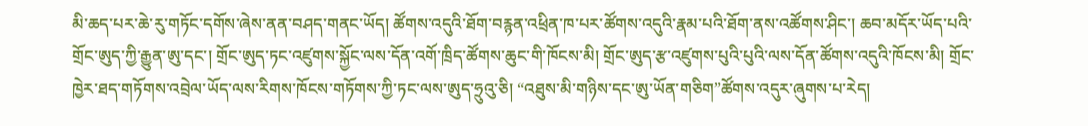མི་ཆད་པར་ཆེ་རུ་གཏོང་དགོས་ཞེས་ནན་བཤད་གནང་ཡོད། ཚོགས་འདུའི་ཐོག་བརྙན་འཕྲིན་ཁ་པར་ཚོགས་འདུའི་རྣམ་པའི་ཐོག་ནས་འཚོགས་ཤིང་། ཆབ་མདོར་ཡོད་པའི་གྲོང་ཨུད་ཀྱི་རྒྱུན་ཨུ་དང་། གྲོང་ཨུད་ཏང་འཛུགས་སྐྱོང་ལས་དོན་འགོ་ཁྲིད་ཚོགས་ཆུང་གི་ཁོངས་མི། གྲོང་ཨུད་རྩ་འཛུགས་པུའི་པུའི་ལས་དོན་ཚོགས་འདུའི་ཁོངས་མི། གྲོང་ཁྱེར་ཐད་གཏོགས་འབྲེལ་ཡོད་ལས་རིགས་ཁོངས་གཏོགས་ཀྱི་ཏང་ལས་ཨུད་ཧྲུའུ་ཅི། “འཐུས་མི་གཉིས་དང་ཨུ་ཡོན་གཅིག”ཚོགས་འདུར་ཞུགས་པ་རེད།